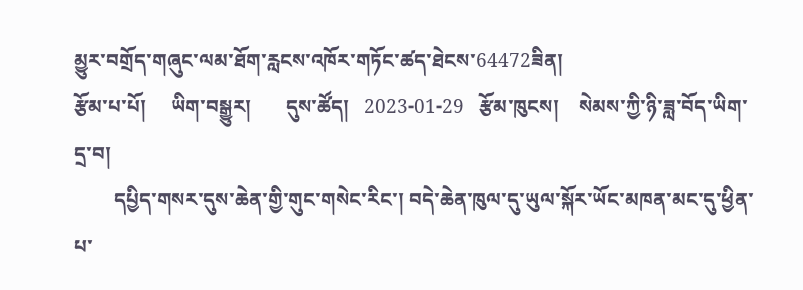མྱུར་བགྲོད་གཞུང་ལམ་ཐོག་རླངས་འཁོར་གཏོང་ཚད་ཐེངས་64472ཟིན།
རྩོམ་པ་པོ།     ཡིག་བསྒྱུར།       དུས་ཚོད།   2023-01-29   རྩོམ་ཁུངས།    སེམས་ཀྱི་ཉི་ཟླ་བོད་ཡིག་དྲ་བ།
        དཔྱིད་གསར་དུས་ཆེན་གྱི་གུང་གསེང་རིང་། བདེ་ཆེན་ཁུལ་དུ་ཡུལ་སྐོར་ཡོང་མཁན་མང་དུ་ཕྱིན་པ་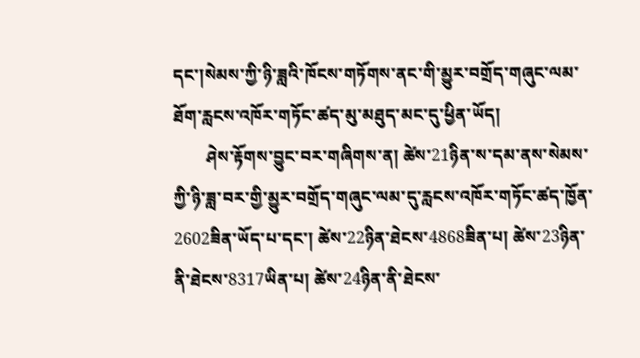དང་།སེམས་ཀྱི་ཉི་ཟླའི་ཁོངས་གཏོགས་ནང་གི་མྱུར་བགྲོད་གཞུང་ལམ་ཐོག་རླངས་འཁོར་གཏོང་ཚད་མུ་མཐུད་མང་དུ་ཕྱིན་ཡོད།
        ཤེས་རྟོགས་བྱུང་བར་གཞིགས་ན། ཚེས་21ཉིན་ས་དམ་ནས་སེམས་ཀྱི་ཉི་ཟླ་བར་གྱི་མྱུར་བགྲོད་གཞུང་ལམ་དུ་རླངས་འཁོར་གཏོང་ཚད་ཁྱོན་2602ཟིན་ཡོད་པ་དང་། ཚེས་22ཉིན་ཐེངས་4868ཟིན་པ། ཚེས་23ཉིན་ནི་ཐེངས་8317ཡིན་པ། ཚེས་24ཉིན་ནི་ཐེངས་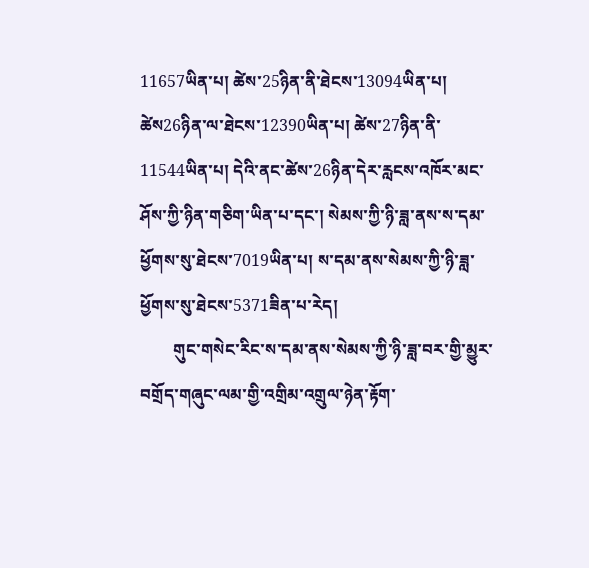11657ཡིན་པ། ཚེས་25ཉིན་ནི་ཐེངས་13094ཡིན་པ། ཚེས26ཉིན་ལ་ཐེངས་12390ཡིན་པ། ཚེས་27ཉིན་ནི་11544ཡིན་པ། དེའི་ནང་ཚེས་26ཉིན་དེར་རླངས་འཁོར་མང་ཤོས་ཀྱི་ཉིན་གཅིག་ཡིན་པ་དང་། སེམས་ཀྱི་ཉི་ཟླ་ནས་ས་དམ་ཕྱོགས་སུ་ཐེངས་7019ཡིན་པ། ས་དམ་ནས་སེམས་ཀྱི་ཉི་ཟླ་ཕྱོགས་སུ་ཐེངས་5371ཟིན་པ་རེད།
        གུང་གསེང་རིང་ས་དམ་ནས་སེམས་ཀྱི་ཉི་ཟླ་བར་གྱི་མྱུར་བགྲོད་གཞུང་ལམ་གྱི་འགྲིམ་འགྲུལ་ཉེན་རྟོག་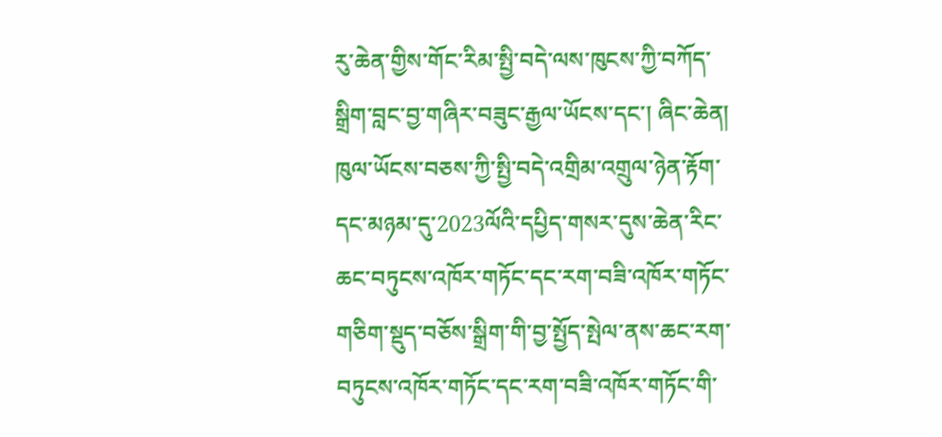རུ་ཆེན་གྱིས་གོང་རིམ་སྤྱི་བདེ་ལས་ཁུངས་ཀྱི་བཀོད་སྒྲིག་བླང་བྱ་གཞིར་བཟུང་རྒྱལ་ཡོངས་དང་། ཞིང་ཆེན། ཁུལ་ཡོངས་བཅས་ཀྱི་སྤྱི་བདེ་འགྲིམ་འགྲུལ་ཉེན་རྟོག་དང་མཉམ་དུ་2023ལོའི་དཔྱིད་གསར་དུས་ཆེན་རིང་ཆང་བཏུངས་འཁོར་གཏོང་དང་རག་བཟི་འཁོར་གཏོང་གཅིག་སྡུད་བཅོས་སྒྲིག་གི་བྱ་སྤྱོད་སྤེལ་ནས་ཆང་རག་བཏུངས་འཁོར་གཏོང་དང་རག་བཟི་འཁོར་གཏོང་གི་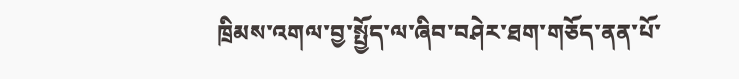ཁྲིམས་འགལ་བྱ་སྤྱོད་ལ་ཞིབ་བཤེར་ཐག་གཅོད་ནན་པོ་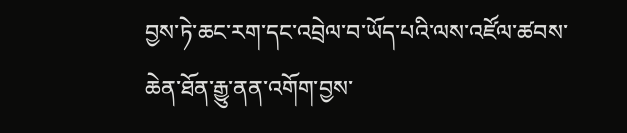བྱས་ཏེ་ཆང་རག་དང་འབྲེལ་བ་ཡོད་པའི་ལས་འཛོལ་ཚབས་ཆེན་ཐོན་རྒྱུ་ནན་འགོག་བྱས་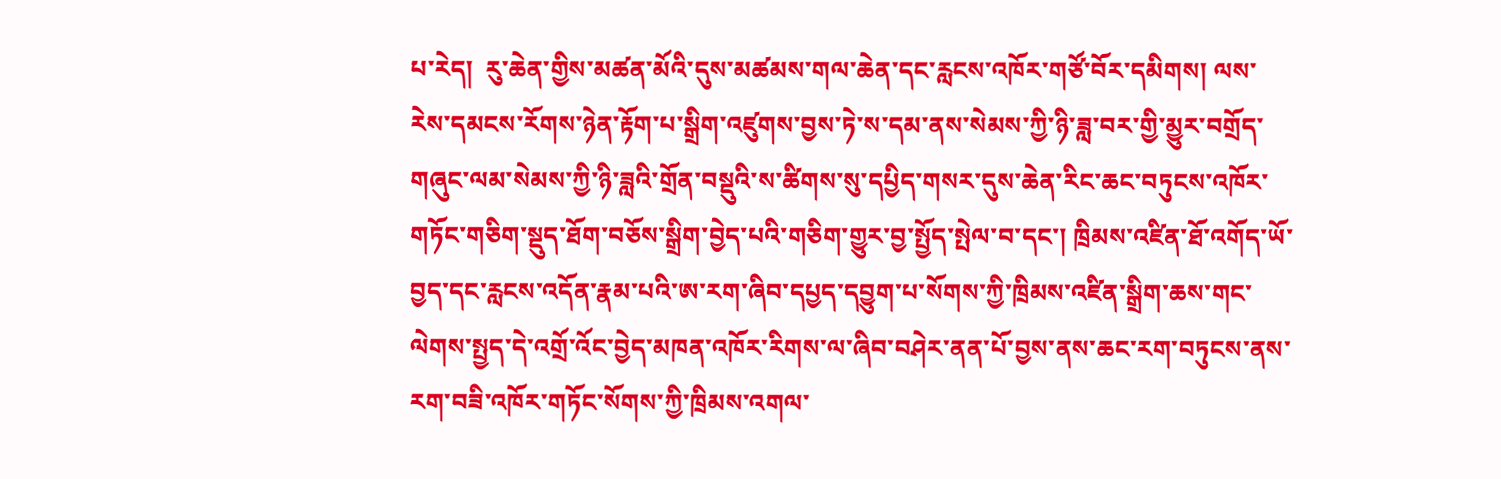པ་རེད།  རུ་ཆེན་གྱིས་མཚན་མོའི་དུས་མཚམས་གལ་ཆེན་དང་རླངས་འཁོར་གཙོ་བོར་དམིགས། ལས་རེས་དམངས་རོགས་ཉེན་རྟོག་པ་སྒྲིག་འཛུགས་བྱས་ཏེ་ས་དམ་ནས་སེམས་ཀྱི་ཉི་ཟླ་བར་གྱི་མྱུར་བགྲོད་གཞུང་ལམ་སེམས་ཀྱི་ཉི་ཟླའི་གྲོན་བསྡུའི་ས་ཚིགས་སུ་དཔྱིད་གསར་དུས་ཆེན་རིང་ཆང་བཏུངས་འཁོར་གཏོང་གཅིག་སྡུད་ཐོག་བཅོས་སྒྲིག་བྱེད་པའི་གཅིག་གྱུར་བྱ་སྤྱོད་སྤེལ་བ་དང་། ཁྲིམས་འཛིན་ཐོ་འགོད་ཡོ་བྱད་དང་རླངས་འདོན་རྣམ་པའི་ཨ་རག་ཞིབ་དཔྱད་དབྱུག་པ་སོགས་ཀྱི་ཁྲིམས་འཛིན་སྒྲིག་ཆས་གང་ལེགས་སྤྱད་དེ་འགྲོ་འོང་བྱེད་མཁན་འཁོར་རིགས་ལ་ཞིབ་བཤེར་ནན་པོ་བྱས་ནས་ཆང་རག་བཏུངས་ནས་རག་བཟི་འཁོར་གཏོང་སོགས་ཀྱི་ཁྲིམས་འགལ་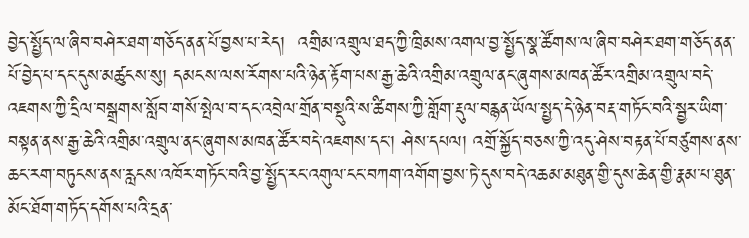བྱེད་སྤྱོད་ལ་ཞིབ་བཤེར་ཐག་གཅོད་ནན་པོ་བྱས་པ་རེད།  འགྲིམ་འགྲུལ་ཐད་ཀྱི་ཁྲིམས་འགལ་བྱ་སྤྱོད་སྣ་ཚོགས་ལ་ཞིབ་བཤེར་ཐག་གཅོད་ནན་པོ་བྱེད་པ་དང་དུས་མཚུངས་སུ། དམངས་ལས་རོགས་པའི་ཉེན་རྟོག་པས་རྒྱ་ཆེའི་འགྲིམ་འགྲུལ་ནང་ཞུགས་མཁན་ཚོར་འགྲིམ་འགྲུལ་བདེ་འཇགས་ཀྱི་དྲིལ་བསྒྲགས་སློབ་གསོ་སྤེལ་བ་དང་འབྲེལ་གྲོན་བསྡུའི་ས་ཚིགས་ཀྱི་གློག་རྡུལ་བརྙན་ཡོལ་སྤྱད་དེ་ཉེན་བརྡ་གཏོང་བའི་སྦྱར་ཡིག་བསྟན་ནས་རྒྱ་ཆེའི་འགྲིམ་འགྲུལ་ནང་ཞུགས་མཁན་ཚོར་བདེ་འཇགས་དང་། ཤེས་དཔལ། འགྲོ་སྐྱོད་བཅས་ཀྱི་འདུ་ཤེས་བརྟན་པོ་བཙུགས་ནས་ཆང་རག་བཏུངས་ནས་རླངས་འཁོར་གཏོང་བའི་བྱ་སྤྱོད་རང་འགུལ་ངང་བཀག་འགོག་བྱས་ཏེ་དུས་བདེ་འཆམ་མཐུན་གྱི་དུས་ཆེན་གྱི་རྣམ་པ་ཐུན་མོང་ཐོག་གཏོད་དགོས་པའི་དྲན་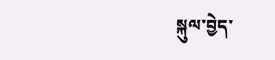སྐུལ་བྱེད་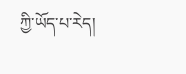ཀྱི་ཡོད་པ་རེད།